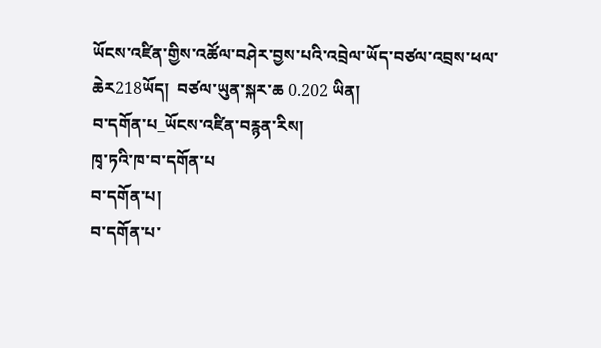ཡོངས་འཛིན་གྱིས་འཚོལ་བཤེར་བྱས་པའི་འབྲེལ་ཡོད་བཙལ་འབྲས་ཕལ་ཆེར218ཡོད།  བཙལ་ཡུན་སྐར་ཆ 0.202 ཡིན།
བ་དགོན་པ_ཡོངས་འཛིན་བརྙན་རིས།
ཁྭ་ཏའི་ཁ་བ་དགོན་པ
བ་དགོན་པ།
བ་དགོན་པ་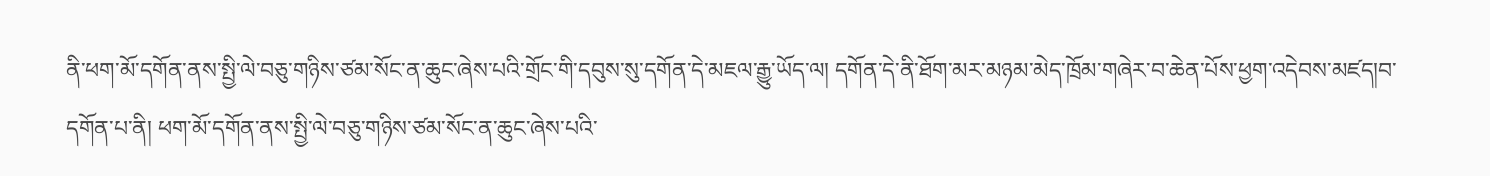ནི་ཕག་མོ་དགོན་ནས་སྤྱི་ལེ་བཅུ་གཉིས་ཙམ་སོང་ན་ཆུང་ཞེས་པའི་གྲོང་གི་དབུས་སུ་དགོན་དེ་མཇལ་རྒྱུ་ཡོད་ལ། དགོན་དེ་ནི་ཐོག་མར་མཉམ་མེད་ཁྲོམ་གཞེར་བ་ཆེན་པོས་ཕྱག་འདེབས་མཛད།བ་དགོན་པ་ནི། ཕག་མོ་དགོན་ནས་སྤྱི་ལེ་བཅུ་གཉིས་ཙམ་སོང་ན་ཆུང་ཞེས་པའི་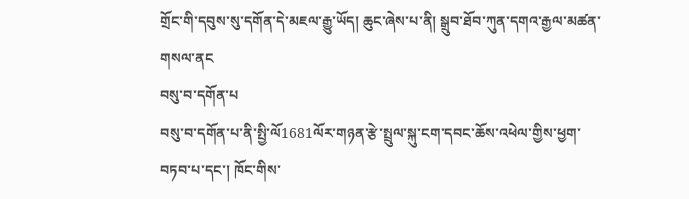གྲོང་གི་དབུས་སུ་དགོན་དེ་མཇལ་རྒྱུ་ཡོད། ཆུང་ཞེས་པ་ནི། སྒྲུབ་ཐོབ་ཀུན་དགའ་རྒྱལ་མཚན་གསལ་ནང
བསུ་བ་དགོན་པ
བསུ་བ་དགོན་པ་ནི་སྤྱི་ལོ1681ལོར་གཉན་རྩེ་སྤྲུལ་སྐུ་ངག་དབང་ཆོས་འཕེལ་གྱིས་ཕྱག་བཏབ་པ་དང་། ཁོང་གིས་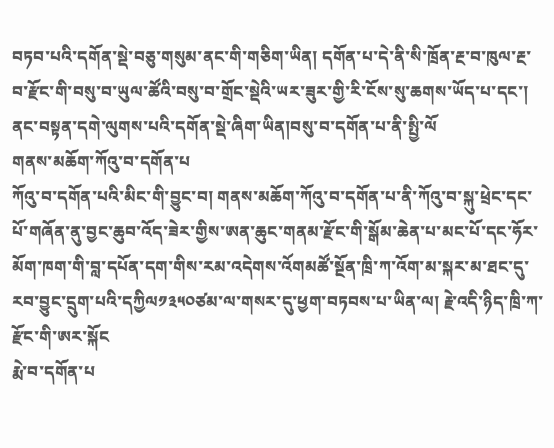བཏབ་པའི་དགོན་སྡེ་བཅུ་གསུམ་ནང་གི་གཅིག་ཡིན། དགོན་པ་དེ་ནི་སི་ཁྲོན་རྔ་བ་ཁུལ་རྔ་བ་རྫོང་གི་བསུ་བ་ཡུལ་ཚོའི་བསུ་བ་གྲོང་སྡེའི་ཡར་ཟུར་གྱི་རི་ངོས་སུ་ཆགས་ཡོད་པ་དང་། ནང་བསྟན་དགེ་ལུགས་པའི་དགོན་སྡེ་ཞིག་ཡིན།བསུ་བ་དགོན་པ་ནི་སྤྱི་ལོ
གནས་མཆོག་ཀོའུ་བ་དགོན་པ
ཀོའུ་བ་དགོན་པའི་མིང་གི་བྱུང་བ། གནས་མཆོག་ཀོའུ་བ་དགོན་པ་ནི་ཀོའུ་བ་སྐུ་ཕྲེང་དང་པོ་གཞོན་ནུ་བྱང་ཆུབ་འོད་ཟེར་གྱིས་ཨན་ཆུང་གནམ་རྫོང་གི་སྒོམ་ཆེན་པ་མང་པོ་དང་ཧོར་མོག་ཁག་གི་བླ་དཔོན་དག་གིས་རམ་འདེགས་འོགམཚོ་སྔོན་ཁྲི་ཀ་འོག་མ་སྐར་མ་ཐང་དུ་རབ་བྱུང་དྲུག་པའི་དཀྱིལ༡༣༥༠ཙམ་ལ་གསར་དུ་ཕྱག་བཏབས་པ་ཡིན་ལ། རྗེ་འདི་ཉིད་ཁྲི་ཀ་རྫོང་གི་ཨར་སྐོང
རྨེ་བ་དགོན་པ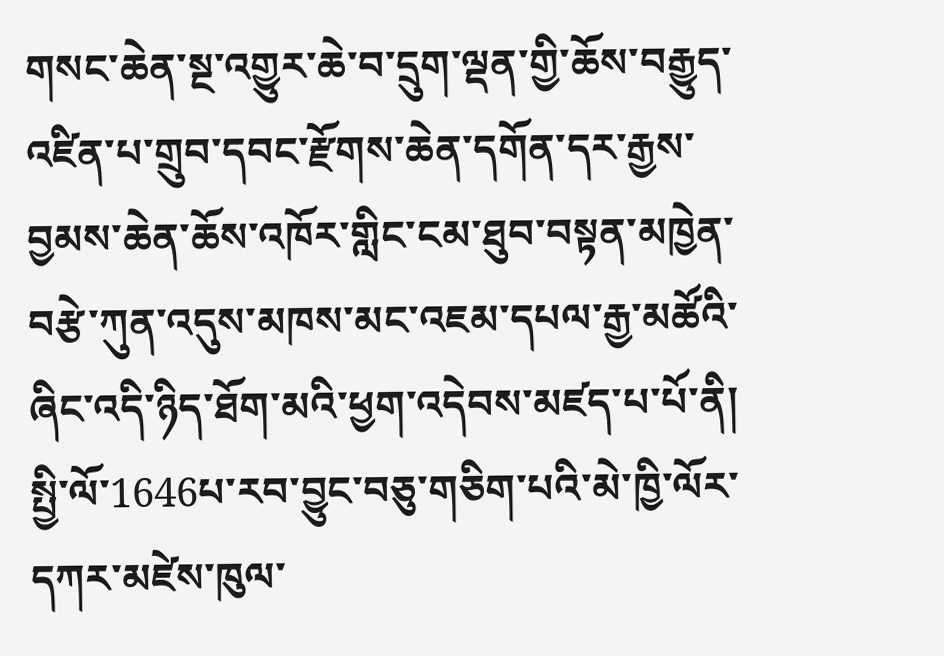གསང་ཆེན་སྔ་འགྱུར་ཆེ་བ་དྲུག་ལྡན་གྱི་ཆོས་བརྒྱུད་འཛིན་པ་གྲུབ་དབང་རྫོགས་ཆེན་དགོན་དར་རྒྱས་བྱམས་ཆེན་ཆོས་འཁོར་གླིང་ངམ་ཐུབ་བསྟན་མཁྱེན་བརྩེ་ཀུན་འདུས་མཁས་མང་འཇམ་དཔལ་རྒྱ་མཚོའི་ཞིང་འདི་ཉིད་ཐོག་མའི་ཕྱག་འདེབས་མཛད་པ་པོ་ནི། སྤྱི་ལོ་1646པ་རབ་བྱུང་བཅུ་གཅིག་པའི་མེ་ཁྱི་ལོར་དཀར་མཛེས་ཁུལ་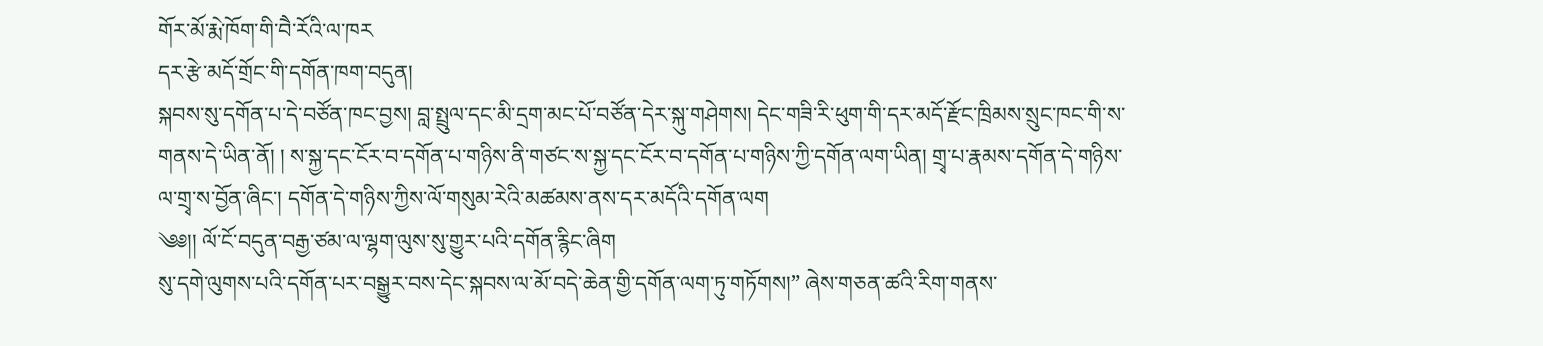གོར་མོ་རྨེ་ཁོག་གི་བཻ་རོའི་ལ་ཁར
དར་རྩེ་མདོ་གྲོང་གི་དགོན་ཁག་བདུན།
སྐབས་སུ་དགོན་པ་དེ་བཙོན་ཁང་བྱས། བླ་སྤྲུལ་དང་མི་དྲག་མང་པོ་བཙོན་དེར་སྐུ་གཤེགས། དེང་གཟི་རི་ཕུག་གི་དར་མདོ་རྫོང་ཁྲིམས་སྲུང་ཁང་གི་ས་གནས་དེ་ཡིན་ནོ། ། ས་སྐྱ་དང་ངོར་བ་དགོན་པ་གཉིས་ནི་གཙང་ས་སྐྱ་དང་ངོར་བ་དགོན་པ་གཉིས་ཀྱི་དགོན་ལག་ཡིན། གྲྭ་པ་རྣམས་དགོན་དེ་གཉིས་ལ་གྲྭ་ས་བྱོན་ཞིང་། དགོན་དེ་གཉིས་ཀྱིས་ལོ་གསུམ་རེའི་མཚམས་ནས་དར་མདོའི་དགོན་ལག
༄༅།། ལོ་ངོ་བདུན་བརྒྱ་ཙམ་ལ་ལྷག་ལུས་སུ་གྱུར་པའི་དགོན་རྙིང་ཞིག
སུ་དགེ་ལུགས་པའི་དགོན་པར་བསྒྱུར་བས་དེང་སྐབས་ལ་མོ་བདེ་ཆེན་གྱི་དགོན་ལག་ཏུ་གཏོགས།” ཞེས་གཅན་ཚའི་རིག་གནས་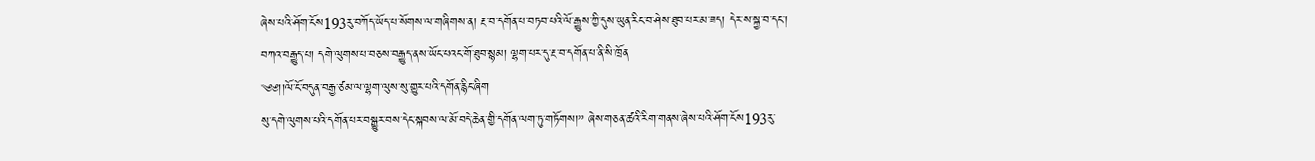ཞེས་པའི་ཤོག་ངོས193རུ་བཀོད་ཡོད་པ་སོགས་ལ་གཞིགས་ན། རྔ་བ་དགོན་པ་བཏབ་པའི་ལོ་རྒྱུས་ཀྱི་དུས་ཡུན་རིང་བ་ཤེས་ཐུབ་པར་མ་ཟད། དེར་ས་སྐྱ་བ་དང་། བཀའ་བརྒྱུད་པ། དགེ་ལུགས་པ་བཅས་བརྒྱུད་ནས་ཡོང་པའང་གོ་ཐུབ་སྙམ། ལྷག་པར་དུ་རྔ་བ་དགོན་པ་ནི་སི་ཁྲོན
༄༅།།ལོ་ངོ་བདུན་བརྒྱ་ཙམ་ལ་ལྷག་ལུས་སུ་གྱུར་པའི་དགོན་རྙིང་ཞིག
སུ་དགེ་ལུགས་པའི་དགོན་པར་བསྒྱུར་བས་དེང་སྐབས་ལ་མོ་བདེ་ཆེན་གྱི་དགོན་ལག་ཏུ་གཏོགས།” ཞེས་གཅན་ཚའི་རིག་གནས་ཞེས་པའི་ཤོག་ངོས193རུ་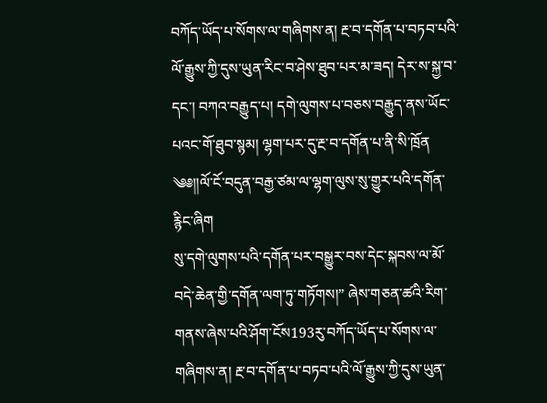བཀོད་ཡོད་པ་སོགས་ལ་གཞིགས་ན། རྔ་བ་དགོན་པ་བཏབ་པའི་ལོ་རྒྱུས་ཀྱི་དུས་ཡུན་རིང་བ་ཤེས་ཐུབ་པར་མ་ཟད། དེར་ས་སྐྱ་བ་དང་། བཀའ་བརྒྱུད་པ། དགེ་ལུགས་པ་བཅས་བརྒྱུད་ནས་ཡོང་པའང་གོ་ཐུབ་སྙམ། ལྷག་པར་དུ་རྔ་བ་དགོན་པ་ནི་སི་ཁྲོན
༄༅།།ལོ་ངོ་བདུན་བརྒྱ་ཙམ་ལ་ལྷག་ལུས་སུ་གྱུར་པའི་དགོན་རྙིང་ཞིག
སུ་དགེ་ལུགས་པའི་དགོན་པར་བསྒྱུར་བས་དེང་སྐབས་ལ་མོ་བདེ་ཆེན་གྱི་དགོན་ལག་ཏུ་གཏོགས།” ཞེས་གཅན་ཚའི་རིག་གནས་ཞེས་པའི་ཤོག་ངོས193རུ་བཀོད་ཡོད་པ་སོགས་ལ་གཞིགས་ན། རྔ་བ་དགོན་པ་བཏབ་པའི་ལོ་རྒྱུས་ཀྱི་དུས་ཡུན་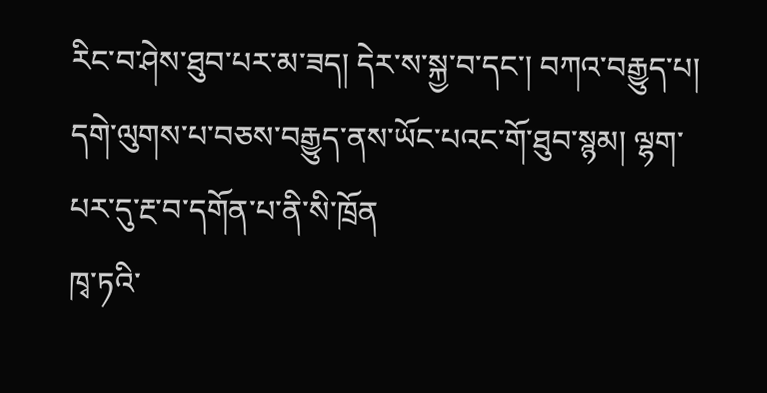རིང་བ་ཤེས་ཐུབ་པར་མ་ཟད། དེར་ས་སྐྱ་བ་དང་། བཀའ་བརྒྱུད་པ། དགེ་ལུགས་པ་བཅས་བརྒྱུད་ནས་ཡོང་པའང་གོ་ཐུབ་སྙམ། ལྷག་པར་དུ་རྔ་བ་དགོན་པ་ནི་སི་ཁྲོན
ཁྭ་ཏའི་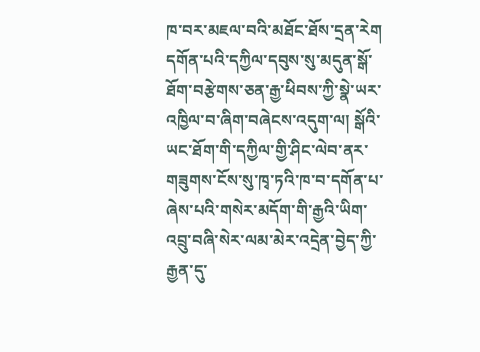ཁ་བར་མཇལ་བའི་མཐོང་ཐོས་དྲན་རེག
དགོན་པའི་དཀྱིལ་དབུས་སུ་མདུན་སྒོ་ཐོག་བརྩེགས་ཅན་རྒྱ་ཕིབས་ཀྱི་སྣེ་ཡར་འཁྱིལ་བ་ཞིག་བཞེངས་འདུག་ལ། སྒོའི་ཡང་ཐོག་གི་དཀྱིལ་གྱི་ཤིང་ལེབ་ནར་གཟུགས་ངོས་སུ་ཁྭ་ཏའི་ཁ་བ་དགོན་པ་ཞེས་པའི་གསེར་མདོག་གི་རྒྱའི་ཡིག་འབྲུ་བཞི་སེར་ལམ་མེར་འདྲེན་བྱེད་ཀྱི་རྒྱན་དུ་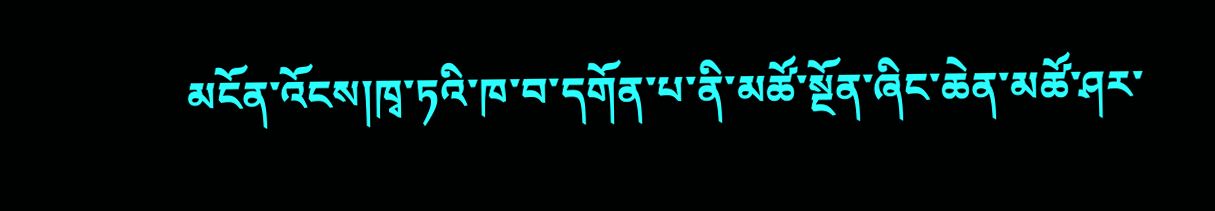མངོན་འོངས།ཁྭ་ཏའི་ཁ་བ་དགོན་པ་ནི་མཚོ་སྔོན་ཞིང་ཆེན་མཚོ་ཤར་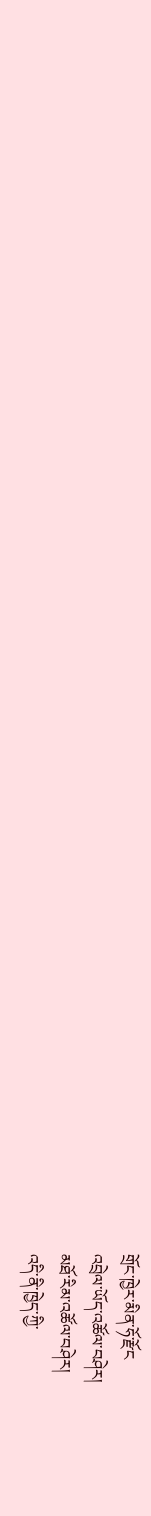གྲོང་ཁྱེར་མིན་ཧོ་རྫོང
འབྲེལ་ཡོད་འཚོལ་བཤེར།
མཐོ་རིམ་འཚོལ་བཤེར།
འདི་ནི་ཁྱེད་ཀྱི་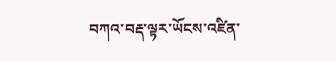བཀའ་བརྡ་ལྟར་ཡོངས་འཛིན་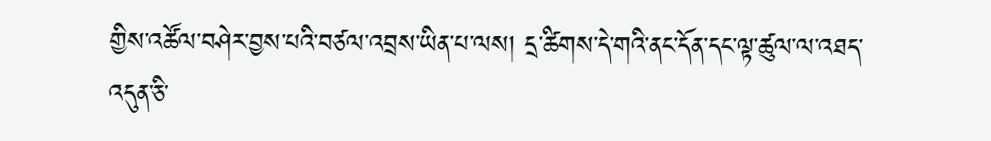གྱིས་འཚོལ་བཤེར་བྱས་པའི་བཙལ་འབྲས་ཡིན་པ་ལས། དྲ་ཚིགས་དེ་གའི་ནང་དོན་དང་ལྟ་ཚུལ་ལ་འཐད་འདུན་ཅི་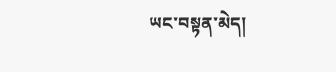ཡང་བསྟན་མེད།